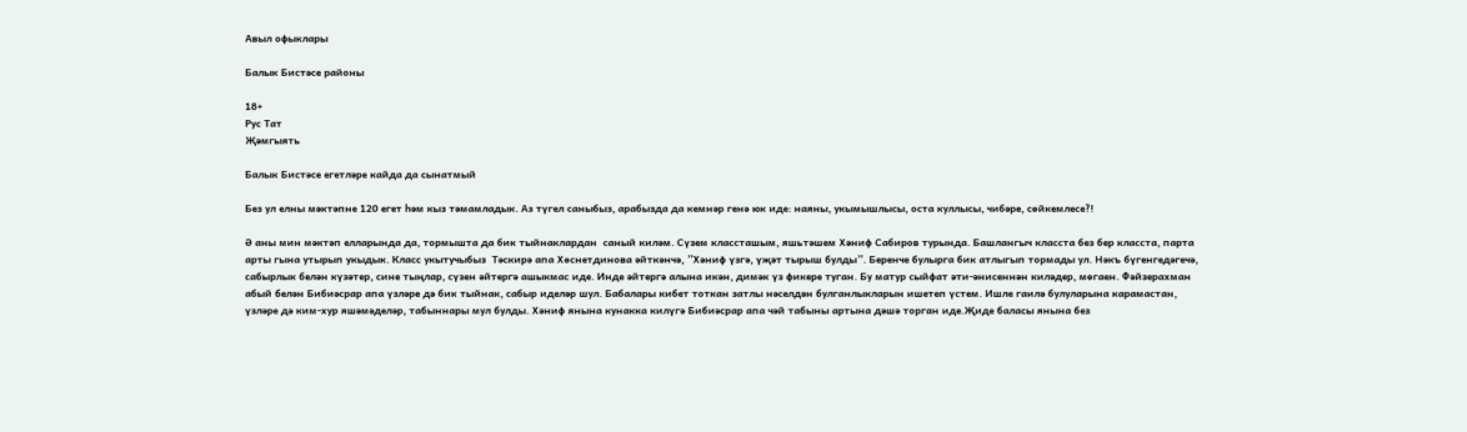Авыл офыклары

Балык Бистәсе районы

18+
Рус Тат
Җәмгыять

Балык Бистәсе егетләре кайда да сынатмый

Без ул елны мәктәпне 120 егет һәм кыз тәмамладык. Аз түгел саныбыз, арабызда да кемнәр генә юк иде: наяны, укымышлысы, оста куллысы, чибәре, сөйкемлесе?!

Ә аны мин мәктәп елларында да, тормышта да бик тыйнаклардан  саный киләм. Сүзем классташым, яшьтәшем Хәниф Сабиров турында. Башлангыч класста без бер класста, парта арты гына утырып укыдык. Класс укытучыбыз  Тәскирә апа Хөснетдинова әйткәнчә, ”Хәниф үзгә, үҗәт тырыш булды”. Беренче булырга бик атлыгып тормады ул. Нәкъ бүгенгедәгечә,  сабырлык белән күзәтер, сине тыңлар, сүзен әйтергә ашыкмас иде. Инде әйтергә алына икән, димәк үз фикере туган. Бу матур сыйфат әти-әнисеннән киләдер, мөгаен. Фәйзерахман абый белән Бибиәсрар апа үзләре дә бик тыйнак, сабыр иделәр шул. Бабалары кибет тоткан затлы нәселдән булганлыкларын ишетеп үстем. Ишле гаилә булуларына карамастан, үзләре дә ким-хур яшәмәделәр, табыннары мул булды. Хәниф янына кунакка килүгә Бибиәсрар апа чәй табыны артына дәшә торган иде.Җиде баласы янына без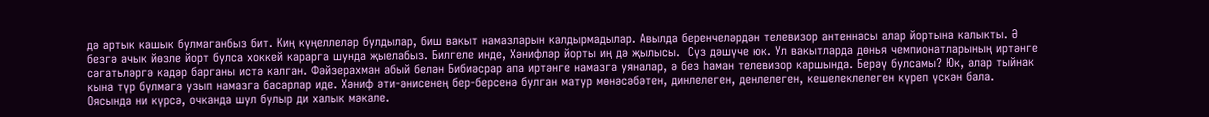дә артык кашык булмаганбыз бит. Киң күңеллеләр булдылар, биш вакыт намазларын калдырмадылар. Авылда беренчеләрдән телевизор антеннасы алар йортына калыкты. Ә безгә ачык йөзле йорт булса хоккей карарга шунда җыелабыз. Билгеле инде, Хәнифләр йорты иң дә җылысы.  Сүз дәшүче юк. Ул вакытларда дөнья чемпионатларының иртәнге сәгатьләргә кадәр барганы истә калган. Фәйзерахман абый белән Бибиәсрар апа иртәнге намазга уяналар, ә без һаман телевизор каршында. Берәү булсамы? Юк, алар тыйнак кына түр бүлмәгә узып намазга басарлар иде. Хәниф әти-әнисенең бер-берсенә булган матур мөнәсәбәтен, динлелеген, денлелеген, кешелеклелеген күреп үскән бала. Оясында ни күрсә, очканда шул булыр ди халык мәкале.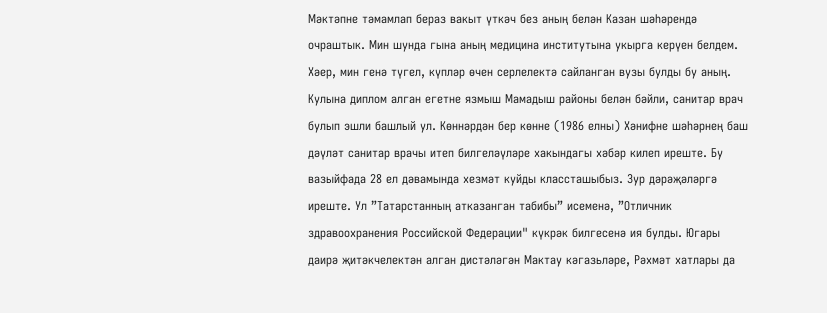Мәктәпне тәмамлап бераз вакыт үткәч без аның белән Казан шәһәрендә очраштык. Мин шунда гына аның медицина институтына укырга керүен белдем. Хәер, мин генә түгел, күпләр өчен серлелектә сайланган вузы булды бу аның. Кулына диплом алган егетне язмыш Мамадыш районы белән бәйли, санитар врач булып эшли башлый ул. Көннәрдән бер көнне (1986 елны) Хәнифне шәһәрнең баш  дәүләт санитар врачы итеп билгеләүләре хакындагы хәбәр килеп иреште. Бу вазыйфада 28 ел дәвамында хезмәт куйды классташыбыз. Зур дәрәҗәләргә иреште. Ул ”Татарстанның атказанган табибы” исеменә, ”Отличник здравоохранения Российской Федерации" күкрәк билгесенә ия булды. Югары даирә җитәкчелектән алган дистәләгән Мактау кәгазьләре, Рәхмәт хатлары да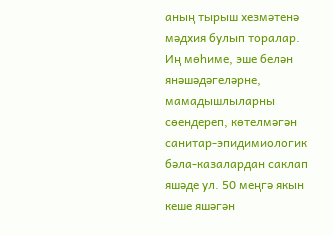аның тырыш хезмәтенә мәдхия булып торалар. Иң мөһиме, эше белән янәшәдәгеләрне,  мамадышлыларны сөендереп, көтелмәгән санитар-эпидимиологик бәла-казалардан саклап яшәде ул. 50 меңгә якын кеше яшәгән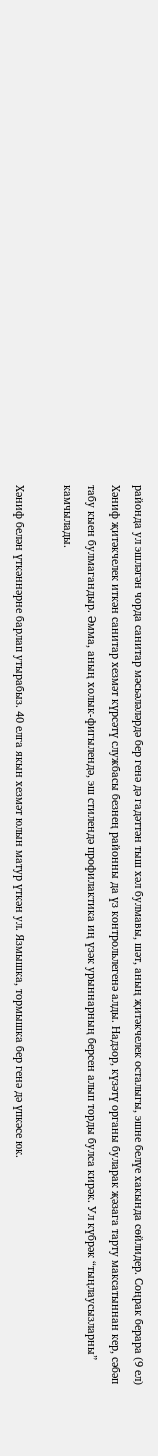районда ул эшләгән чорда санитар мәсьәләләрдә бер генә дә гадәттән тыш хәл булмавы, шәт, аның җитәкчелек осталыгы, эшне белүе хакында сөйлидер. Соңрак берара (9 ел) Хәниф җитәкчелек иткән санитар хезмәт күрсәтү службасы безнең районны да үз контрольлегенә алды. Надзор, күзәтү органы буларак җәзага тарту максатыннан кер, сәбәп табу кыен булмагандыр. Әмма, аның холык-фигылендә, эш стилендә профилактика иң үзәк урыннарның берсен алып торды булса кирәк. Ул күбрәк “тыңлаусызларны”  камчылады.

Хәниф белән үткәннәрне барлап утырабыз. 40 елга якын хезмәт юлын матур үткән ул. Язмышка, тормышка бер генә дә үпкәсе юк.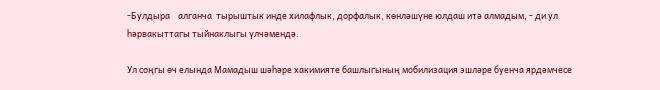-Булдыра    алганча  тырыштык инде хилафлык, дорфалык, көнләшүне юлдаш итә алмадым, - ди ул һәрвакыттагы тыйнаклыгы үлчәмендә.

Ул соңгы өч елында Мамадыш шәһәре хакимияте башлыгының мобилизация эшләре буенча ярдәмчесе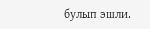булып эшли.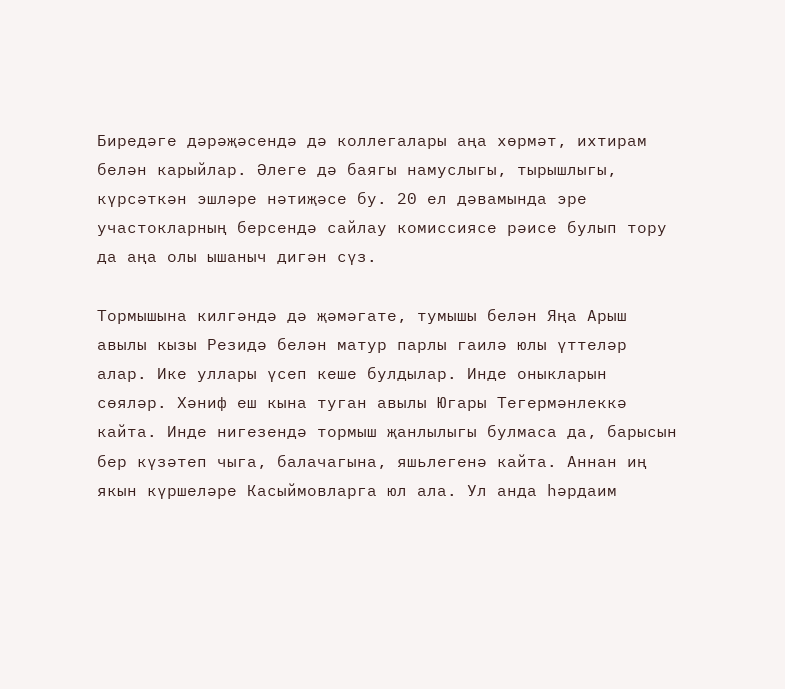Биредәге дәрәҗәсендә дә коллегалары аңа хөрмәт, ихтирам белән карыйлар. Әлеге дә баягы намуслыгы, тырышлыгы, күрсәткән эшләре нәтиҗәсе бу. 20 ел дәвамында эре участокларның берсендә сайлау комиссиясе рәисе булып тору да аңа олы ышаныч дигән сүз.

Тормышына килгәндә дә җәмәгате, тумышы белән Яңа Арыш авылы кызы Резидә белән матур парлы гаилә юлы үттеләр алар. Ике уллары үсеп кеше булдылар. Инде оныкларын сөяләр. Хәниф еш кына туган авылы Югары Тегермәнлеккә  кайта. Инде нигезендә тормыш җанлылыгы булмаса да, барысын бер күзәтеп чыга, балачагына, яшьлегенә кайта. Аннан иң якын күршеләре Касыймовларга юл ала. Ул анда һәрдаим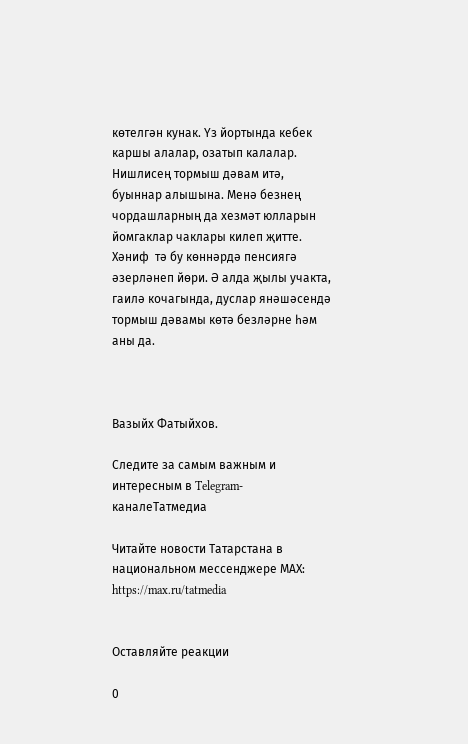көтелгән кунак. Үз йортында кебек каршы алалар, озатып калалар. Нишлисең тормыш дәвам итә, буыннар алышына. Менә безнең чордашларның да хезмәт юлларын йомгаклар чаклары килеп җитте. Хәниф  тә бу көннәрдә пенсиягә әзерләнеп йөри. Ә алда җылы учакта, гаилә кочагында, дуслар янәшәсендә тормыш дәвамы көтә безләрне һәм аны да.



Вазыйх Фатыйхов.

Следите за самым важным и интересным в Telegram-каналеТатмедиа

Читайте новости Татарстана в национальном мессенджере MАХ: https://max.ru/tatmedia


Оставляйте реакции

0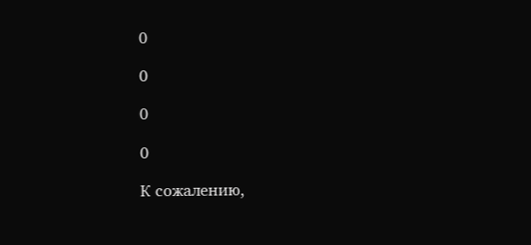0

0

0

0

К сожалению,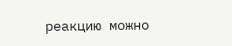реакцию можно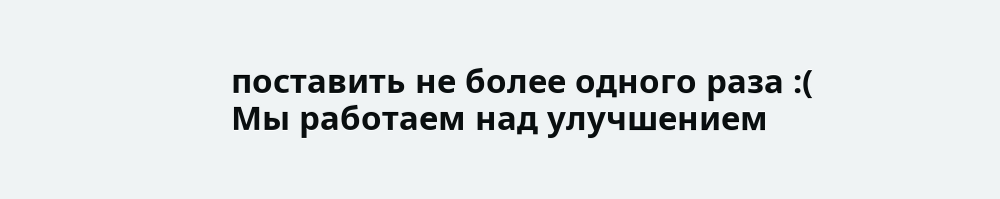поставить не более одного раза :(
Мы работаем над улучшением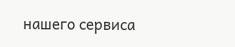нашего сервиса